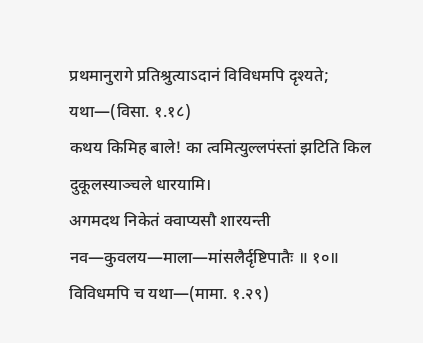प्रथमानुरागे प्रतिश्रुत्याऽदानं विविधमपि दृश्यते; यथा—(विसा. १.१८)
कथय किमिह बाले! का त्वमित्युल्लपंस्तां झटिति किल दुकूलस्याञ्चले धारयामि।
अगमदथ निकेतं क्वाप्यसौ शारयन्ती नव—कुवलय—माला—मांसलैर्दृष्टिपातैः ॥ १०॥
विविधमपि च यथा—(मामा. १.२९)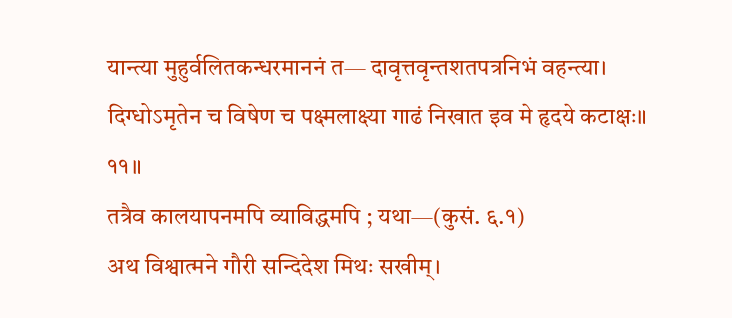यान्त्या मुहुर्वलितकन्धरमाननं त— दावृत्तवृन्तशतपत्रनिभं वहन्त्या।
दिग्धोऽमृतेन च विषेण च पक्ष्मलाक्ष्या गाढं निखात इव मे हृदये कटाक्षः॥ ११॥
तत्रैव कालयापनमपि व्याविद्धमपि ; यथा—(कुसं. ६.१)
अथ विश्वात्मने गौरी सन्दिदेश मिथः सखीम्।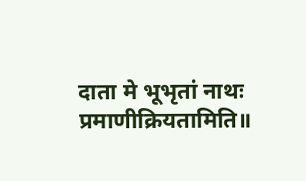दाता मे भूभृतां नाथः प्रमाणीक्रियतामिति॥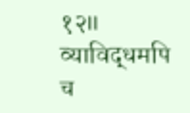१२॥
व्याविद्धमपि च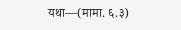यथा—(मामा. ६.३)